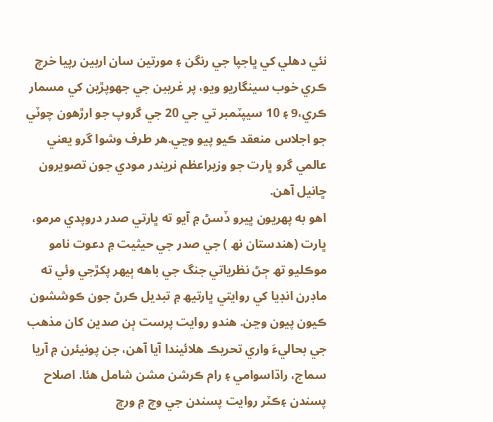نئي دھلي کي ڀاجپا جي رنگن ۽ مورتين سان اربين رپيا خرچ ڪري خوب سينگاريو ويو، پر غريبن جي جھوپڙين کي مسمار ڪري،9 ۽ 10 سيپٽمبر تي جي 20 جي گروپ جو ارڙھون چوٽي جو اجلاس منعقد ڪيو پيو وڃي.هر طرف وشوا گرو يعني عالمي گرو ڀارت جو وزيراعظم نريندر مودي جون تصويرون ڇانيل آهن.
اهو به پهريون ڀيرو ڏسڻ ۾ آيو ته ڀارتي صدر دروپدي مرمو، ڀارت (ھندستان نھ ) جي صدر جي حيثيت ۾ دعوت نامو موڪليو تھ ڄڻ نظرياتي جنگ جي باهه ٻيهر پکڙجي وئي ته ماڊرن انڊيا کي روايتي ڀارتيھ ۾ تبديل ڪرڻ جون ڪوششون ڪيون پيون وڃن. هندو روايت پرست ٻن صدين کان مذھب جي بحاليءَ واري تحريڪ ھلائيندا آيا آهن، جن پونيئرن ۾ آريا سماج، راڌاسوامي ۽ رام ڪرشن مشن شامل هئا. اصلاح پسندن ۽ڪٽر روايت پسندن جي وچ ۾ ورڇ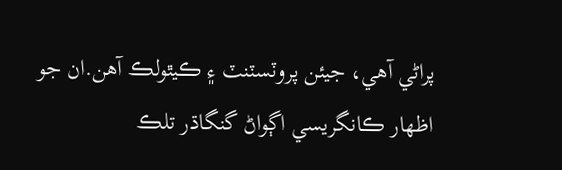پراڻي آهي، جيئن پروٽسٽنٽ ۽ ڪيٿولڪ آھن.ان جو اظھار ڪانگريسي اڳواڻ گنگاڌر تلڪ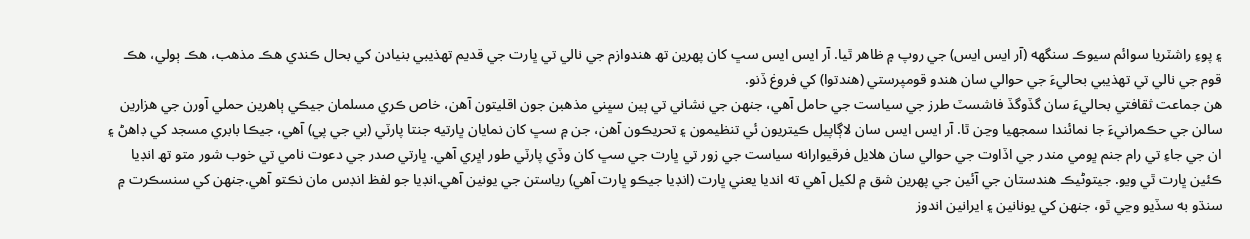۽ پوءِ راشٽريا سوائم سيوڪ سنگهه (آر ايس ايس) جي روپ ۾ ظاهر ٿيا. آر ايس ايس سڀ کان پهرين تھ هندوازم جي نالي تي ڀارت جي قديم تھذيبي بنيادن کي بحال ڪندي هڪ مذهب، هڪ ٻولي، هڪ قوم جي نالي تي تھذيبي بحاليءَ جي حوالي سان هندو قومپرستي (هندتوا) کي فروغ ڏنو.
هن جماعت ثقافتي بحاليءَ سان گڏوگڏ فاشسٽ طرز جي سياست جي حامل آهي، جنھن جي نشاني تي ٻين سڀني مذهبن جون اقليتون آھن، خاص ڪري مسلمان جيڪي ٻاھرين حملي آورن جي هزارين سالن جي حڪمرانيءَ جا نمائندا سمجهيا وڃن ٿا. آر ايس ايس سان لاڳاپيل ڪيتريون ئي تنظيمون ۽ تحريڪون آهن، جن ۾ سڀ کان نمايان ڀارتيه جنتا پارٽي (بي جي پي) آهي، جيڪا بابري مسجد کي ڊاهڻ ۽ ان جي جاءِ تي رام جنم ڀومي مندر جي اڏاوت جي حوالي سان ھلايل فرقيوارانه سياست جي زور تي ڀارت جي سڀ کان وڏي پارٽي طور اڀري آھي. ڀارتي صدر جي دعوت نامي تي خوب شور متو تھ انڊيا ڪئين ڀارت ٿي ويو. جيتوڻيڪ هندستان جي آئين جي پهرين شق ۾ لکيل آهي ته انديا يعني ڀارت (انڊيا جيڪو ڀارت آهي) رياستن جي يونين آھي.انڊيا جو لفظ انڊس مان نڪتو آھي.جنھن کي سنسڪرت ۾ سنڌو به سڏيو وڃي ٿو، جنهن کي يونانين ۽ ايرانين اندوز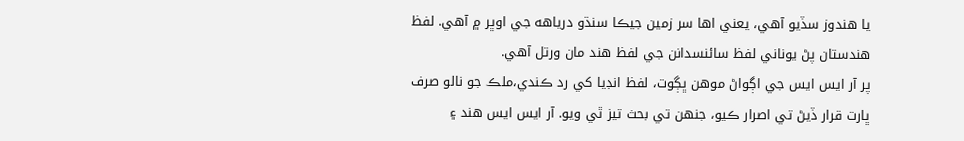يا ھندوز سڏيو آهي، يعني اھا سر زمين جيڪا سنڌو درياهه جي اوڀر ۾ آھي. لفظ ھندستان پڻ يوناني لفظ سائنسدانن جي لفظ ھند مان ورتل آھي.
پر آر ايس ايس جي اڳواڻ موهن ڀڳوت، لفظ انڊيا کي رد ڪندي،ملڪ جو نالو صرف ڀارت قرار ڏيڻ تي اصرار ڪيو، جنهن تي بحث تيز ٿي ويو. آر ايس ايس هند ۽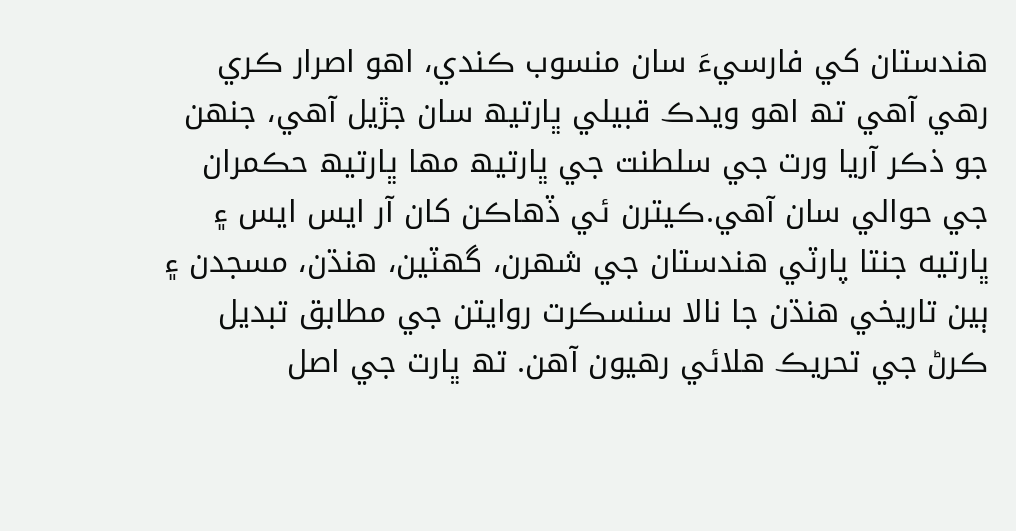هندستان کي فارسيءَ سان منسوب ڪندي، اھو اصرار ڪري رھي آھي تھ اهو ويدڪ قبيلي ڀارتيھ سان جڙيل آهي، جنهن جو ذڪر آريا ورت جي سلطنت جي ڀارتيھ مھا ڀارتيھ حڪمران جي حوالي سان آھي.ڪيترن ئي ڏهاڪن کان آر ايس ايس ۽ ڀارتيه جنتا پارٽي هندستان جي شهرن، گهٽين، ھنڌن، مسجدن ۽ ٻين تاريخي هنڌن جا نالا سنسڪرت روايتن جي مطابق تبديل ڪرڻ جي تحريڪ ھلائي رھيون آھن. تھ ڀارت جي اصل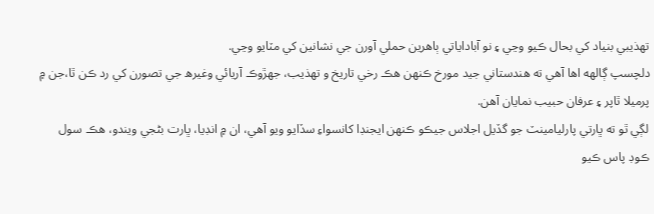تھذيبي بنياد کي بحال ڪيو وڃي ۽ نو آباداياتي ٻاھرين حملي آورن جي نشانين کي مٽايو وڃي.
دلچسپ ڳالهه اها آهي ته هندستاني جيد مورخ ڪنھن ھڪ رخي تاريخ و تھذيب، جھڙوڪ آريائي وغيرھ جي تصورن کي رد ڪن ٿا،جن ۾ پرميلا ٿاپر ۽ عرفان حبيب نمايان آهن.
لڳي ٿو ته ڀارتي پارليامينٽ جو گڏيل اجلاس جيڪو ڪنهن ايجنڊا کانسواءِ سڏايو ويو آهي، ان ۾ انڊيا، ڀارت بڻجي ويندو، ھڪ سول ڪوڊ پاس ڪيو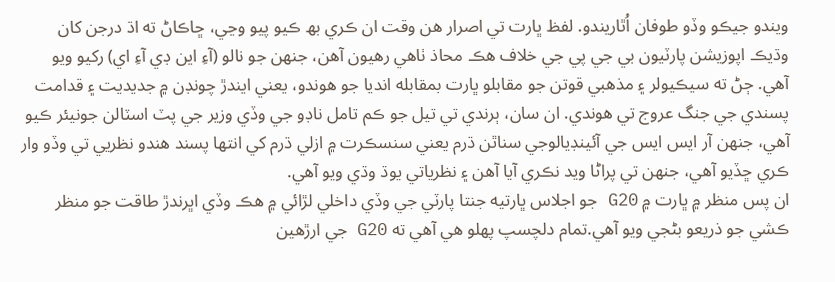ويندو جيڪو وڏو طوفان اُٿاريندو. لفظ ڀارت تي اصرار هن وقت ان ڪري بھ ڪيو پيو وڃي، ڇاڪاڻ ته اڌ درجن کان وڌيڪ اپوزيشن پارٽيون بي جي پي جي خلاف هڪ محاذ ٺاهي رهيون آهن، جنهن جو نالو (آءِ اين ڊي آءِ اي) رکيو ويو آهي. ڄڻ ته سيڪيولر ۽ مذهبي قوتن جو مقابلو ڀارت بمقابله انديا جو هوندو، يعني ايندڙ چونڊن ۾ جديديت ۽ قدامت پسندي جي جنگ عروج تي هوندي. ان سان، ٻرندي تي تيل جو ڪم تامل ناڊو جي وڏي وزير جي پٽ اسٽالن جونيئر ڪيو آهي، جنهن آر ايس ايس جي آئينڊيالوجي سناٿن ڌرم يعني سنسڪرت ۾ ازلي ڌرم کي انتها پسند هندو نظريي تي وڏو وار ڪري ڇڏيو آهي، جنهن تي پراڻا ويد نڪري آيا آھن ۽ نظرياتي يوڌ وڌي ويو آھي.
ان پس منظر ۾ ڀارت ۾ G20 جو اجلاس ڀارتيه جنتا پارٽي جي وڏي داخلي لڙائي ۾ ھڪ وڏي اڀرندڙ طاقت جو منظر ڪشي جو ذريعو بڻجي ويو آھي.تمام دلچسپ پهلو ھي آهي ته G20 جي ارڙھين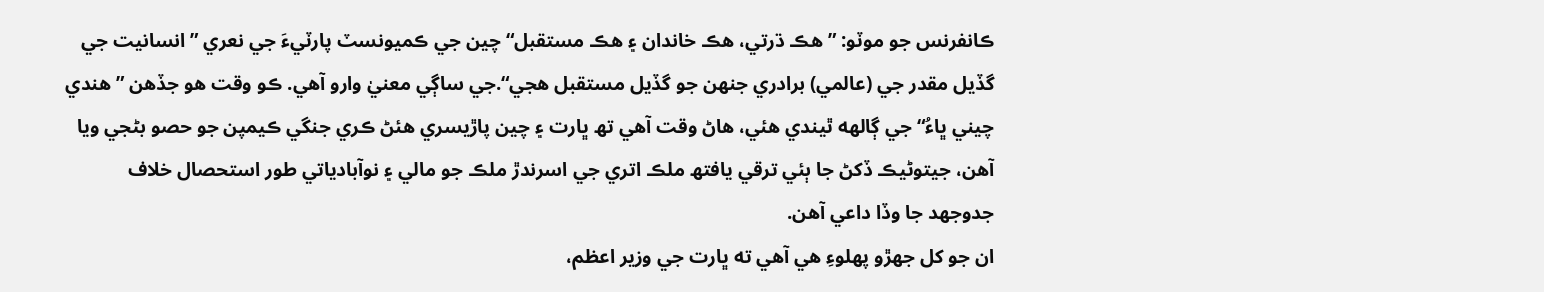ڪانفرنس جو موٽو: ”هڪ ڌرتي، هڪ خاندان ۽ هڪ مستقبل“ چين جي ڪميونسٽ پارٽيءَ جي نعري ”انسانيت جي گڏيل مقدر جي (عالمي) برادري جنھن جو گڏيل مستقبل ھجي“.جي ساڳي معنيٰ وارو آھي. ڪو وقت هو جڏهن ”ھندي چيني ڀاءُ“ جي ڳالهه ٿيندي هئي، هاڻ وقت آھي تھ ڀارت ۽ چين پاڙيسري هئڻ ڪري جنگي ڪيمپن جو حصو بڻجي ويا آهن، جيتوڻيڪ ڏکڻ جا ٻئي ترقي يافتھ ملڪ اتري جي اسرندڙ ملڪ جو مالي ۽ نوآبادياتي طور استحصال خلاف جدوجھد جا وڏا داعي آھن.
ان جو کل جھڙو پھلوءِ ھي آھي ته ڀارت جي وزير اعظم،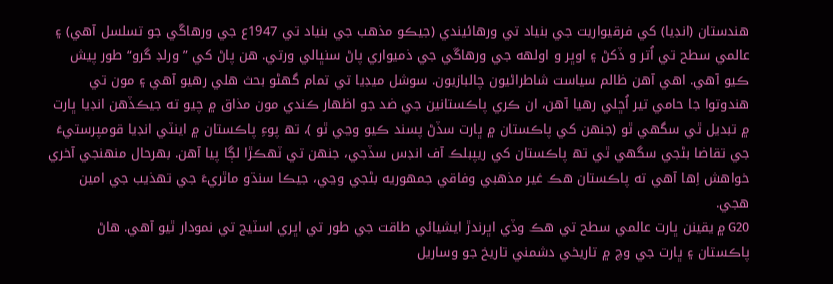هندستان (انڊيا) کي فرقيواريت جي بنياد تي ورهائيندي (جيڪو مذهب جي بنياد تي 1947ع جي ورهاڱي جو تسلسل آهي) ۽ عالمي سطح تي اُتر و ڏکڻ ۽ اوڀر و اولهه جي ورهاڱي جي ذميواري پاڻ سنڀالي ورتي. هن پاڻ کي ”ورلڊ گرو“ طور پيش ڪيو آهي. اھي آهن ظالم سياست شاطراڻيون چالبازيون. سوشل ميڊيا تي تمام گهڻو بحث هلي رهيو آهي ۽ مون تي هندوتوا جا حامي تير اُڇلي رهيا آهن، ان ڪري پاڪستانين جي ضد جو اظهار ڪندي مون مذاق ۾ چيو ته جيڪڏهن انڊيا ڀارت ۾ تبديل ٿي سگهي ٿو (جنهن کي پاڪستان ۾ ڀارت سڏڻ پسند ڪيو وڃي ٿو )، تھ پوءِ پاڪستان ۾ اينٽي انڊيا قومپرستيءَ جي تقاضا بڻجي سگھي ٿي تھ پاڪستان کي ريپبلڪ آف انڊس سڏجي، جنهن تي ٽھڪڙا لڳا پيا آھن. بهرحال منهنجي آخري خواهش اِها آهي ته پاڪستان هڪ غير مذهبي وفاقي جمهوريه بڻجي وڃي، جيڪا سنڌو ماٿريءَ جي تهذيب جي امين ھجي.
G20 ۾ يقينن ڀارت عالمي سطح تي هڪ وڏي اڀرندڙ ايشيائي طاقت جي طور تي اڀري اسٽيج تي نمودار ٿيو آهي. هاڻ پاڪستان ۽ ڀارت جي وچ ۾ تاريخي دشمني تاريخ جو وساريل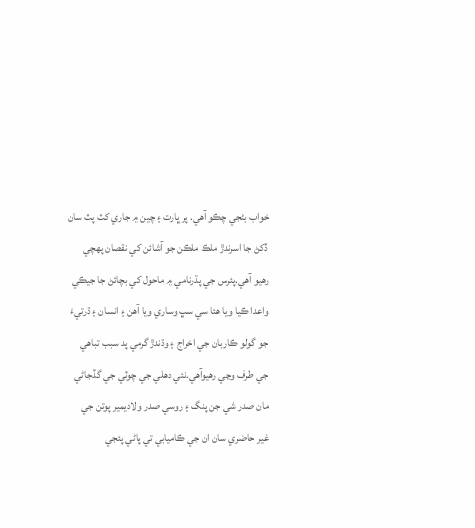خواب بڻجي چڪو آهي. پر ڀارت ۽ چين ۾ جاري کٽ پٽ سان ڏکڻ جا اسرندڙ ملڪ ملڪن جو آشائن کي نقصان پھچي رھيو آھي.پئرس جي پڌرنامي ۾ ماحول کي بچائڻ جا جيڪي واعدا ڪيا ويا هئا سي سڀ وساري ويا آهن ۽ انسان ۽ ڌرتيءَ جو گولو ڪاربان جي اخراج ۽ وڌندڙ گرمي پد سبب تباهي جي طرف وڃي رهيوآهي.نئي دھلي جي چوٽي جي گڏجاڻي مان صدر شي جن پنگ ۽ روسي صدر ولاديمير پوتن جي غير حاضري سان ان جي ڪاميابي تي پاڻي پئجي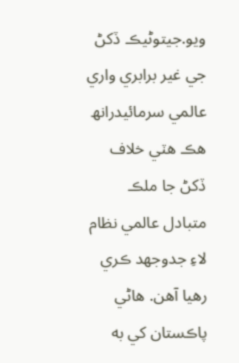ويو.جيتوڻيڪ ڏکڻ جي غير برابري واري عالمي سرمائيدرانھ ھڪ ھٽي خلاف ڏکڻ جا ملڪ متبادل عالمي نظام لاءِ جدوجهد ڪري رهيا آهن. هاڻي پاڪستان کي به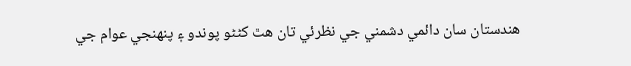هندستان سان دائمي دشمني جي نظرئي تان ھٿ کڻڻو پوندو ۽ پنهنجي عوام جي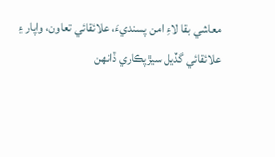معاشي بقا لاءِ امن پسنديءَ، علائقائي تعاون، واپار ۽ علائقائي گڏيل سيڙپڪاري ڏانهن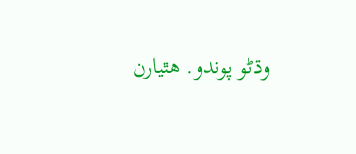وڌڻو پوندو. هٿيارن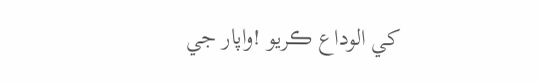کي الوداع ڪريو !واپار جي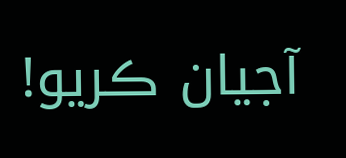آجيان ڪريو!